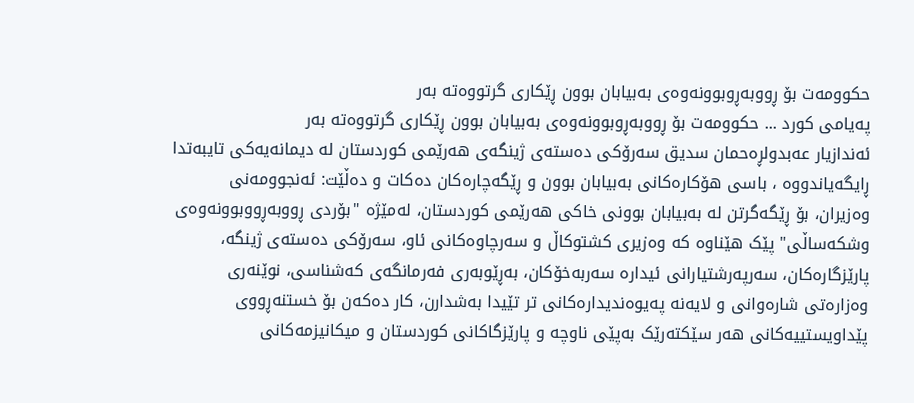حکوومەت بۆ ڕووبەڕوبوونەوەی بەبیابان بوون ڕێکاری گرتووەتە بەر
پەیامی کورد ... حکوومەت بۆ ڕووبەڕوبوونەوەی بەبیابان بوون ڕێکاری گرتووەتە بەر
ئەندازیار عەبدولڕەحمان سدیق سەرۆکی دەستەی ژینگەی ھەرێمی کوردستان لە دیمانەیەکی تایبەتدا ڕایگەیاندووە ، باسی ھۆکارەکانی بەبیابان بوون و ڕێگەچارەکان دەکات و دەڵێت: ئەنجوومەنی وەزیران، بۆ ڕێگەگرتن لە بەبیابان بوونی خاكی ھەرێمی کوردستان، لەمێژە "بۆردی ڕووبەڕووبوونەوەی وشکەساڵی" پێک ھێناوە کە وەزیری کشتوکاڵ و سەرچاوەکانی ئاو، سەرۆکی دەستەی ژینگە، پارێزگارەکان، سەرپەرشتیارانی ئیدارە سەربەخۆکان، بەڕێوبەری فەرمانگەی کەشناسی، نوێنەری وەزارەتی شارەوانی و لایەنە پەیوەندیدارەکانی تر تێیدا بەشدارن، کار دەکەن بۆ خستنەڕووی پێداویستییەکانی ھەر سێکتەرێک بەپێی ناوچە و پارێزگاکانی كوردستان و میکانیزمەکانی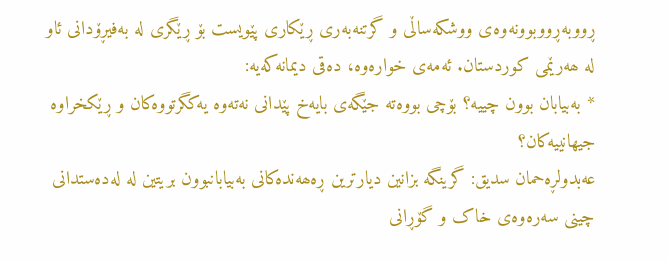ڕووبەڕووبوونەوەی ووشکەساڵی و گرتنەبەری ڕێکاری پێویست بۆ ڕێگری لە بەفیڕۆدانی ئاو لە ھەرێمی کوردستان. ئەمەی خوارەوە، دەقی دیمانەكەیە:
* بەبیابان بوون چییە؟ بۆچی بووەتە جێگەی بایەخ پێدانی نەتەوە یەکگرتووەکان و ڕێکخراوە جیھانییەكان؟
عەبدولڕەحمان سدیق: گرینگە بزانین دیارترین ڕەھەندەکانی بەبیابانبوون بریتین لە لەدەستدانی چینی سەرەوەی خاک و گۆڕانی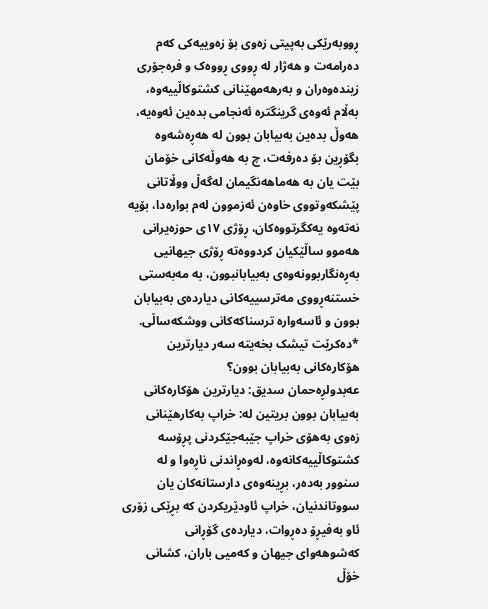ڕووبەرێکی بەپیتی زەوی بۆ زەوییەکی کەم دەرامەت و ھەژار لە ڕووی ڕووەک و فرەجۆری زیندەوەران و بەرھەمھێنانی کشتوکاڵییەوە، بەڵام ئەوەی گرینگترە ئەنجامی بدەین ئەوەیە، ھەوڵ بدەین بەبیابان بوون لە ھەڕەشەوە بگۆڕین بۆ دەرفەت، چ بە ھەوڵەکانی خۆمان بێت یان بە ھەماھەنگیمان لەگەڵ ووڵاتانی پێشکەوتووی خاوەن ئەزموون لەم بوارەدا، بۆیە نەتەوە یەکگرتووەکان، ڕۆژی ١٧ی حوزەیرانی ھەموو ساڵێکیان کردووەتە ڕۆژی جیھانیی بەڕەنگاربوونەوەی بەبیابانبوون، بە مەبەستی خستنەڕووی مەترسییەکانی دیاردەی بەبیابان بوون و ئاسەوارە ترسناکەکانی ووشکەساڵی.
*دەکرێت تیشک بخەیتە سەر دیارترین ھۆکارەکانی بەبیابان بوون؟
عەبدولڕەحمان سدیق: دیارترین ھۆکارەکانی بەبیابان بوون بریتین لە: خراپ بەکارھێنانی زەوی بەھۆی خراپ جێبەجێکردنی پڕۆسە کشتوکاڵییەکانەوە، لەوەڕاندنی ناڕەوا و لە سنوور بەدەر، بڕینەوەی دارستانەکان یان سووتاندنیان، خراپ ئاودێریکردن کە بڕێکی زۆری ئاو بەفیڕۆ دەڕوات، دیاردەی گۆڕانی کەشوھەوای جیھان و کەمیی باران، کشانی خۆڵ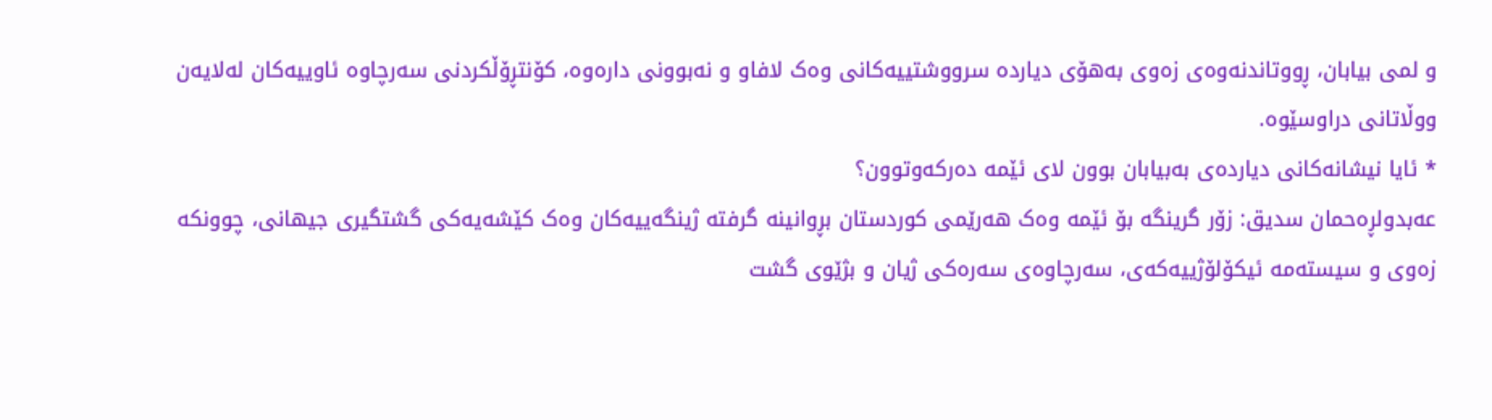و لمی بیابان، ڕووتاندنەوەی زەوی بەھۆی دیاردە سرووشتییەکانی وەک لافاو و نەبوونی دارەوە، کۆنتڕۆڵکردنی سەرچاوە ئاوییەکان لەلایەن ووڵاتانی دراوسێوە.
* ئایا نیشانەکانی دیاردەی بەبیابان بوون لای ئێمە دەرکەوتوون؟
عەبدولڕەحمان سدیق: زۆر گرینگە بۆ ئێمە وەک ھەرێمی کوردستان بڕوانینە گرفتە ژینگەییەکان وەک کێشەیەكی گشتگیری جیھانی، چوونکە زەوی و سیستەمە ئیکۆلۆژییەکەی، سەرچاوەی سەرەکی ژیان و بژێوی گشت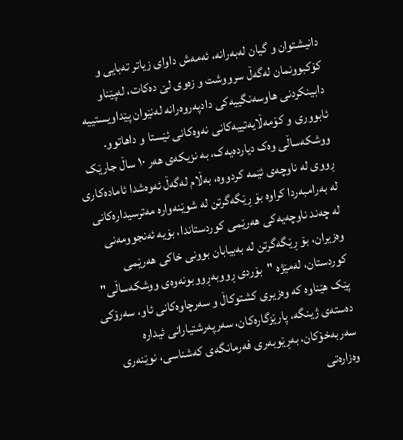دانیشتوان و گیان لەبەرانە، ئەمەش داوای زیاتر تەبایی و کۆکبوونمان لەگەڵ سرووشت و زەوی لێ دەکات، لەپێناو دابینکردنی ھاوسەنگییەکی دادپەروەرانە لەنێوان پێداویستییە ئابووری و کۆمەڵایەتییەکانی نەوەکانی ئێستا و داھاتوو. ووشکەساڵی وەک دیاردەیەک، بە نزیکەی ھەر ١٠ ساڵ جارێک ڕووی لە ناوچەی ئێمە کردووە، بەڵام لەگەڵ ئەوەشدا ئامادەکاری لە بەرامبەردا کراوە بۆ ڕێگەگرتن لە شوێنەوارە مەترسیدارەکانی لە چەند ناوچەیەکی ھەرێمی کوردستاندا، بۆیە ئەنجوومەنی وەزیران، بۆ ڕێگەگرتن لە بەبیابان بوونی خاكی ھەرێمی کوردستان، لەمێژە "بۆردی ڕووبەڕووبونەوەی ووشکەساڵی" پێک ھێناوە کە وەزیری کشتوکاڵ و سەرچاوەکانی ئاو، سەرۆکی دەستەی ژینگە، پارێزگارەکان، سەرپەرشتیارانی ئیدارە سەربەخۆکان، بەڕێوبەری فەرمانگەی کەشناسی، نوێنەری وەزارەتی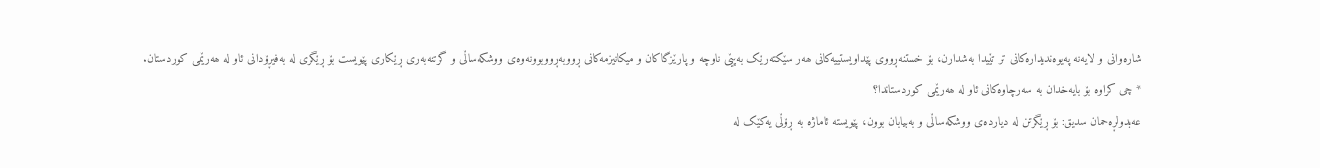شارەوانی و لایەنە پەیوەندیدارەکانی تر تێیدا بەشدارن، بۆ خستنەڕووی پێداویستییەکانی ھەر سێکتەرێک بەپێی ناوچە و پارێزگاکان و میکانیزمەکانی ڕووبەڕووبوونەوەی ووشکەساڵی و گرتنەبەری ڕێکاری پێویست بۆ ڕێگری لە بەفیڕۆدانی ئاو لە ھەرێمی کوردستان.
* چی کراوە بۆ بایەخدان بە سەرچاوەکانی ئاو لە ھەرێمی کوردستاندا؟
عەبدولڕەحمان سدیق: بۆ ڕێگرتن لە دیاردەی ووشکەساڵی و بەبیابان بوون، پێویستە ئاماژە بە ڕۆڵی یەکێک لە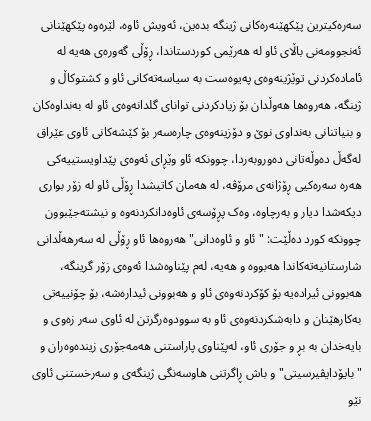سەرەکیترین پێکھێنەرەکانی ژینگە بدەین، ئەویش ئاوە، لێرەوە پێکھێنانی ئەنجوومەنی باڵای ئاو لە ھەرێمی کوردستاندا، ڕۆڵی گەورەی ھەیە لە ئامادەکردنی توێژینەوەی پەیوەست بە سیاسەتەکانی ئاو و کشتوکاڵ و ژینگە، هەروەها ھەوڵدان بۆ زیادکردنی توانای گلدانەوەی ئاو لە بەنداوەکان و بنیاتنانی بەنداوی نوێ و دۆزینەوەی چارەسەر بۆ کێشەکانی ئاوی عێراق لەگەڵ دەوڵەتانی دەوروبەردا، چوونکە ئاو وێڕای ئەوەی پێداویستییەکی ھەرە سەرەکیی ڕۆژانەی مرۆڤە، لە ھەمان کاتیشدا ڕۆڵی ئاو لە زۆر بواری دیکەشدا دیار و بەرچاوە، وەک پڕۆسەی ئاوەدانکردنەوە و نیشتەجێبوون چوونکە کورد دەڵێت: "ئاو و ئاوەدانی" ھەروەھا ئاو ڕۆڵی لە سەرھەڵدانی شارستانیەتەکاندا هەبووە و هەیە، لەم پێناوەشدا ئەوەی زۆر گرینگە، ھەبوونی ئیرادەیە بۆ کۆکردنەوەی ئاو و ھەبوونی ئیدارەشە، بۆ چۆنییەتی بەکارھێنان و دابەشکردنەوەی ئاو بە سوودوەرگرتن لە ئاوی سەر زەوی و بایەخدان بە بڕ و جۆری ئاو، لەپێناوی پاراستنی ھەمەجۆری زیندەوەران و "بایۆدایڤیرسیتی" و باش ڕاگرتنی ھاوسەنگی ژینگەی و سەرخستنی ئاوی نێو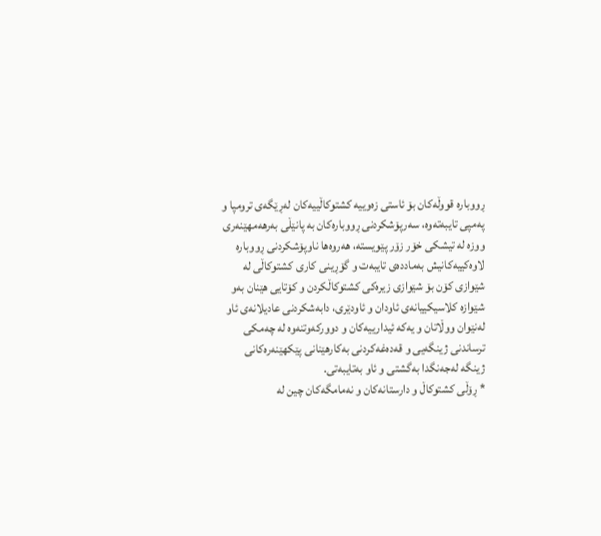ڕووبارە قووڵەکان بۆ ئاستی زەوییە کشتوکاڵییەکان لەڕێگەی ترومپا و پەمپی تایبەتەوە، سەرپۆشکردنی ڕووبارەکان بە پانێڵی بەرھەمھێنەری ووزە لە تیشکی خۆر زۆر پێویستە، ھەروەھا ناوپۆشکردنی ڕووبارە لاوەکییەکانیش بەماددەی تایبەت و گۆڕینی کاری کشتوکاڵی لە شێوازی کۆن بۆ شێوازی زیرەکی کشتوکاڵکردن و کۆتایی ھێنان بەو شێوازە کلاسیکییانەی ئاودان و ئاودێری، دابەشکردنی عادیلانەی ئاو لەنێوان ووڵاتان و یەکە ئیدارییەکان و دوورکەوتنەوە لە چەمکی ترساندنی ژینگەیی و قەدەغەکردنی بەکارھێنانی پێکھێنەرەکانی ژینگە لەجەنگدا بەگشتی و ئاو بەتایبەتی.
* ڕۆڵی کشتوکاڵ و دارستانەکان و نەمامگەکان چین لە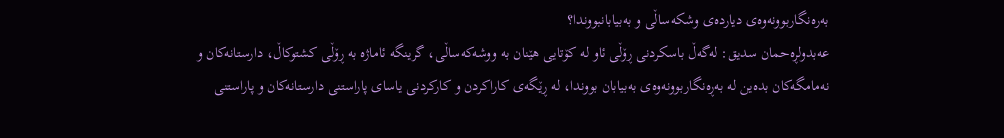بەرەنگاربوونەوەی دیاردەی وشکەساڵی و بەبیابانبووندا؟
عەبدولڕەحمان سدیق: لەگەڵ باسکردنی ڕۆڵی ئاو لە کۆتایی ھێنان بە ووشەکەساڵی، گرینگە ئاماژە بە ڕۆڵی کشتوکاڵ، دارستانەکان و نەمامگەکان بدەین لە بەڕەنگاربوونەوەی بەبیابان بووندا، لە ڕێگەی کاراکردن و کارکردنی یاسای پاراستنی دارستانەکان و پاراستنی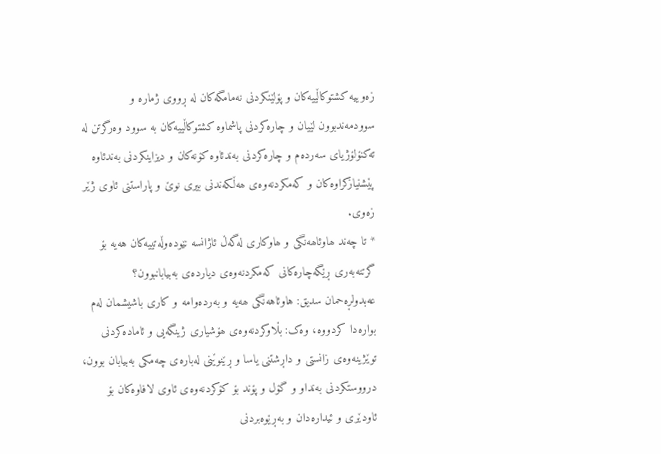زەوییە کشتوکاڵییەکان و پۆلێنکردنی نەمامگەکان لە ڕووی ژمارە و سوودمەندبوون لێیان و چارەکردنی پاشماوە کشتوکاڵییەکان بە سوود وەرگرتن لە تەکنۆلۆژیای سەردەم و چارەکردنی بەندئاوە کۆنەکان و دیزاینکردنی بەندئاوە پێشنیازکراوەکان و کەمکردنەوەی ھەڵکەندنی بیری نوێ و پاراستنی ئاوی ژێر زەوی.
* تا چەند ھاوئاھەنگی و ھاوکاری لەگەڵ ئاژانسە نێودەوڵەتییەکان هەیە بۆ گرتنەبەری ڕێگەچارەکانی کەمکردنەوەی دیاردەی بەبیابانبوون؟
عەبدولڕەحمان سدیق: هاوئاهەنگی ھەیە و بەردەوامە و کاری باشیشمان لەم بوارەدا کردووە، وەک: بڵاوکردنەوەی ھۆشیاری ژینگەیی و ئامادەکردنی توێژینەوەی زانستی و داڕشتنی یاسا و ڕێنوێنی لەبارەی چەمکی بەبیابان بوون، درووستکردنی بەنداو و گۆل و پۆند بۆ کۆکردنەوەی ئاوی لافاوەکان بۆ ئاودێری و ئیدارەدان و بەڕێوەبردنی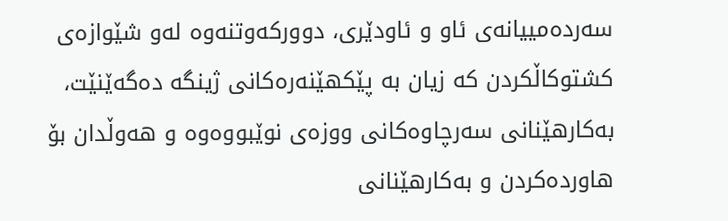سەردەمییانەی ئاو و ئاودێری، دوورکەوتنەوە لەو شێوازەی کشتوکاڵکردن کە زیان بە پێکھێنەرەکانی ژینگە دەگەێنێت، بەکارھێنانی سەرچاوەکانی ووزەی نوێبووەوە و ھەوڵدان بۆ ھاوردەکردن و بەکارھێنانی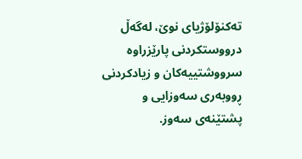تەکنۆلۆژیای نوێ، لەگەڵ درووستکردنی پارێزراوە سرووشتییەکان و زیادکردنی ڕووبەری سەوزایی و پشتێنەی سەوز.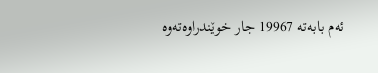ئەم بابەتە 19967 جار خوێندراوەتەوە